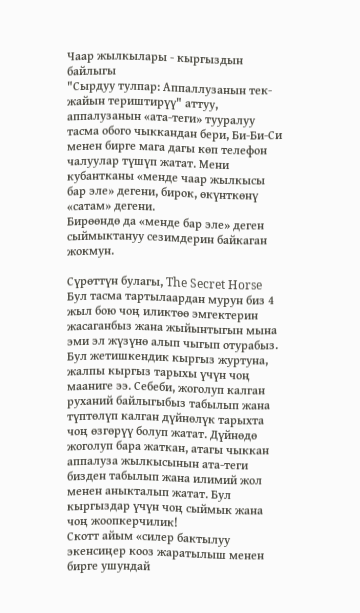Чаар жылкылары - кыргыздын байлыгы
"Сырдуу тулпар: Аппаллузанын тек-жайын териштирүү" аттуу, аппалузанын «ата-теги» тууралуу тасма обого чыккандан бери, Би-Би-Си менен бирге мага дагы көп телефон чалуулар түшүп жатат. Мени кубантканы «менде чаар жылкысы бар эле» дегени, бирок, өкүнткөнү «сатам» дегени.
Бирөөндө да «менде бар эле» деген сыймыктануу сезимдерин байкаган жокмун.

Сүрөттүн булагы, The Secret Horse
Бул тасма тартылаардан мурун биз 4 жыл бою чоң иликтөө эмгектерин жасаганбыз жана жыйынтыгын мына эми эл жүзүнө алып чыгып отурабыз. Бул жетишкендик кыргыз журтуна, жалпы кыргыз тарыхы үчүн чоң мааниге ээ. Себеби, жоголуп калган руханий байлыгыбыз табылып жана түптөлүп калган дүйнөлүк тарыхта чоң өзгөрүү болуп жатат. Дүйнөдө жоголуп бара жаткан, атагы чыккан аппалуза жылкысынын ата-теги бизден табылып жана илимий жол менен аныкталып жатат. Бул кыргыздар үчүн чоң сыймык жана чоң жоопкерчилик!
Скотт айым «силер бактылуу экенсиңер кооз жаратылыш менен бирге ушундай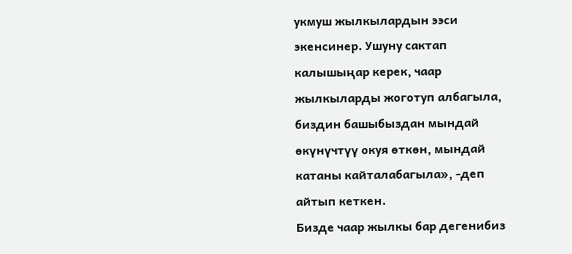укмуш жылкылардын ээси экенсинер. Ушуну сактап калышыңар керек, чаар жылкыларды жоготуп албагыла, биздин башыбыздан мындай өкүнүчтүү окуя өткөн, мындай катаны кайталабагыла», -деп айтып кеткен.
Бизде чаар жылкы бар дегенибиз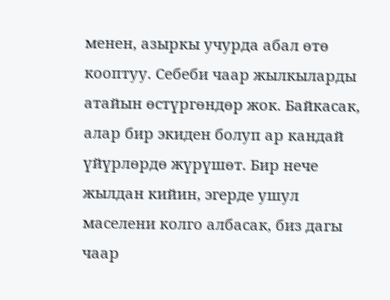менен, азыркы учурда абал өтө кооптуу. Себеби чаар жылкыларды атайын өстүргөндөр жок. Байкасак, алар бир экиден болуп ар кандай үйүрлөрдө жүрүшөт. Бир нече жылдан кийин, эгерде ушул маселени колго албасак, биз дагы чаар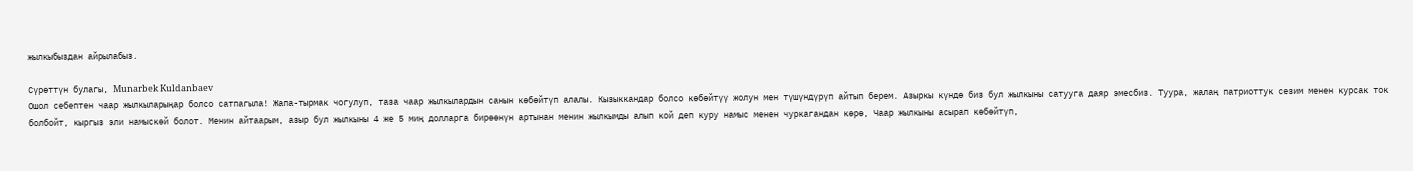жылкыбыздан айрылабыз.

Сүрөттүн булагы, Munarbek Kuldanbaev
Ошол себептен чаар жылкыларыңар болсо сатпагыла! Жапа-тырмак чогулуп, таза чаар жылкылардын санын көбөйтүп алалы. Кызыккандар болсо көбөйтүү жолун мен түшүндүрүп айтып берем. Азыркы күндө биз бул жылкыны сатууга даяр эмесбиз. Туура, жалаң патриоттук сезим менен курсак ток болбойт, кыргыз эли намыскөй болот. Менин айтаарым, азыр бул жылкыны 4 же 5 миң долларга бирөөнүн артынан менин жылкымды алып кой деп куру намыс менен чуркагандан көрө, Чаар жылкыны асырап көбөйтүп,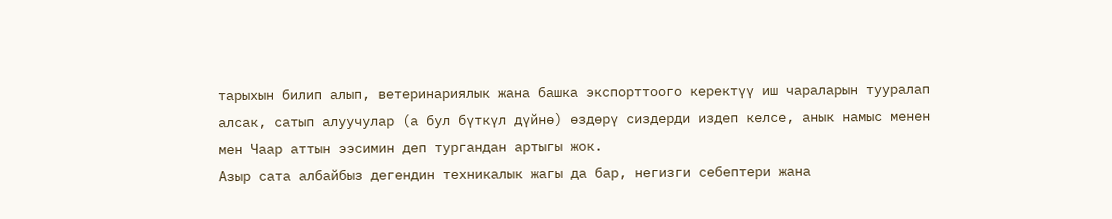тарыхын билип алып, ветеринариялык жана башка экспорттоого керектүү иш чараларын тууралап алсак, сатып алуучулар (а бул бүткүл дүйнө) өздөрү сиздерди издеп келсе, анык намыс менен мен Чаар аттын ээсимин деп тургандан артыгы жок.
Азыр сата албайбыз дегендин техникалык жагы да бар, негизги себептери жана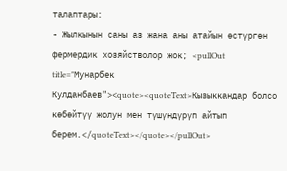талаптары:
- Жылкынын саны аз жана аны атайын өстүргөн фермердик хозяйстволор жок; <pullOut title="Мунарбек Кулданбаев"><quote><quoteText>Кызыккандар болсо көбөйтүү жолун мен түшүндүрүп айтып берем.</quoteText></quote></pullOut>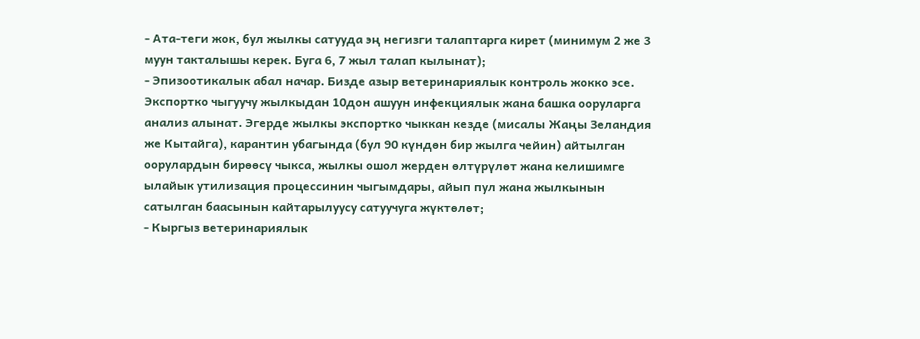- Ата-теги жок, бул жылкы сатууда эң негизги талаптарга кирет (минимум 2 же 3 муун такталышы керек. Буга 6, 7 жыл талап кылынат);
- Эпизоотикалык абал начар. Бизде азыр ветеринариялык контроль жокко эсе. Экспортко чыгуучу жылкыдан 10дон ашуун инфекциялык жана башка ооруларга анализ алынат. Эгерде жылкы экспортко чыккан кезде (мисалы Жаңы Зеландия же Кытайга), карантин убагында (бул 90 күндөн бир жылга чейин) айтылган оорулардын бирөөсү чыкса, жылкы ошол жерден өлтүрүлөт жана келишимге ылайык утилизация процессинин чыгымдары, айып пул жана жылкынын сатылган баасынын кайтарылуусу сатуучуга жүктөлөт;
- Кыргыз ветеринариялык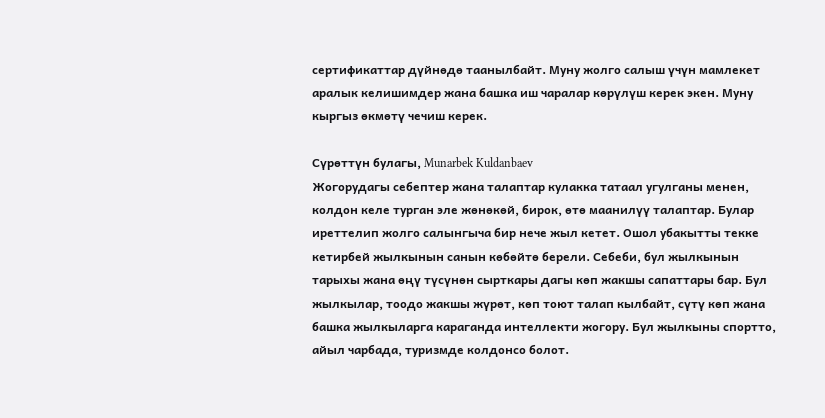сертификаттар дүйнөдө таанылбайт. Муну жолго салыш үчүн мамлекет аралык келишимдер жана башка иш чаралар көрүлүш керек экен. Муну кыргыз өкмөтү чечиш керек.

Сүрөттүн булагы, Munarbek Kuldanbaev
Жогорудагы себептер жана талаптар кулакка татаал угулганы менен, колдон келе турган эле жөнөкөй, бирок, өтө маанилүү талаптар. Булар иреттелип жолго салынгыча бир нече жыл кетет. Ошол убакытты текке кетирбей жылкынын санын көбөйтө берели. Себеби, бул жылкынын тарыхы жана өңү түсүнөн сырткары дагы көп жакшы сапаттары бар. Бул жылкылар, тоодо жакшы жүрөт, көп тоют талап кылбайт, сүтү көп жана башка жылкыларга караганда интеллекти жогору. Бул жылкыны спортто, айыл чарбада, туризмде колдонсо болот.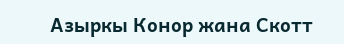Азыркы Конор жана Скотт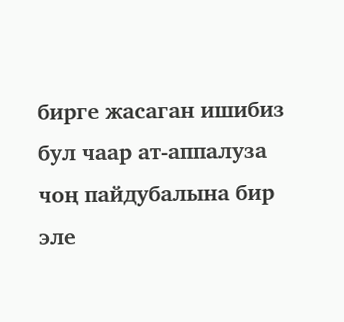бирге жасаган ишибиз бул чаар ат-аппалуза чоң пайдубалына бир эле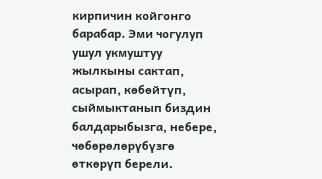кирпичин койгонго барабар. Эми чогулуп ушул укмуштуу жылкыны сактап, асырап, көбөйтүп, сыймыктанып биздин балдарыбызга, небере, чөбөрөлөрүбүзгө өткөрүп берели.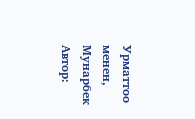Урматтоо менен,
Мунарбек
Автор: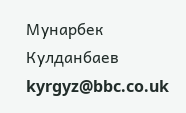Мунарбек Кулданбаев
kyrgyz@bbc.co.uk